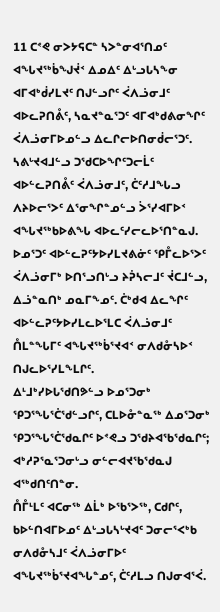11 ᑕᕝᕙ ᓂᐳᔭᕋᑕᓐ ᓴᐳᓐᓂᐊᕐᑎᓄᑦ ᐊᖓᔪᖅᑳᖑᔫᑉ ᐃᓄᐃᑦ ᐃᒡᓗᒐᓴᖕᓂ ᐊᒥᐊᒃᑰᓯᒪᔪᑦ ᑎᒍᓪᓗᒋᑦ ᐹᐱᓘᓂᒧᑦ ᐊᐅᓚᕈᑎᕔᑦ, ᓴᓇᔪᓐᓇᕐᑐᑦ ᐊᒥᐊᒃᑯᕕᓂᖏᑦ ᐹᐱᓘᓂᒥᐅᓄᓪᓗ ᐃᓚᒋᓕᐅᑎᓂᑰᓕᕐᑐᑦ.
ᓴᕕᒡᔪᐊᒧᓪᓗ ᑐᖁᑕᐅᖏᑦᑐᓕᒫᑦ ᐊᐅᓪᓚᕈᑎᕔᑦ ᐹᐱᓘᓂᒧᑦ, ᑖᑦᓱᒧᖓᓗ ᐱᔨᐅᓕᕐᐳᑦ ᐃᕐᓂᖏᓐᓄᓪᓗ ᐴᕐᓯᐊᒥᐅᑉ ᐊᖓᔪᖅᑲᐅᕕᖓ ᐊᐅᓚᑦᓯᓕᓚᐅᕐᑎᓐᓇᒍ.
ᐅᓄᕐᑐᑦ ᐊᐅᓪᓚᕈᑦᔭᐅᓯᒪᔪᕕᓃᑦ ᕿᒤᓚᐅᕐᐳᑦ ᐹᐱᓘᓂᒥᒃ ᐅᑎᕐᓗᑎᒡᓗ ᔨᕉᓴᓕᒧᑦ ᔫᑕᒧᓪᓗ, ᐃᓘᓐᓇᑎᒃ ᓄᓇᒥᖕᓄᑦ. ᑖᒃᑯᐊ ᐃᓚᖏᑦ ᐊᐅᓪᓚᕈᑦᔭᐅᓯᒪᓚᐅᕐᒪᑕ ᐹᐱᓘᓂᒧᑦ ᑍᒪᓐᖓᒥᑦ ᐊᖓᔪᖅᑳᕐᔪᐊᑉ ᓂᐱᑯᓁᓴᐅᑉ ᑎᒍᓚᐅᕐᓯᒪᖕᒪᒋᑦ.
ᐃᒻᒧᒃᓯᐅᒐᖁᑎᕗᓪᓗ ᐅᓄᕐᑐᓂᒃ ᕿᑐᕐᖓᕐᑖᖁᓪᓗᒋᑦ, ᑕᒪᐅᓁᓐᓇᖅ ᐃᓄᕐᑐᓂᒃ ᕿᑐᕐᖓᕐᑖᖁᓇᒋᑦ ᐅᕝᕙᓗ ᑐᖁᔨᐊᖃᖁᓇᒋᑦ; ᐊᒃᓱᕈᕐᓇᕐᑐᓂᒡᓗ ᓂᓪᓕᐊᔪᖃᖁᓇᒍ ᐊᖅᑯᑎᑦᑎᓐᓂ.
ᑍᒤᒻᒪᑦ ᐊᑕᓂᖅ ᐃᒫᒃ ᐅᖃᕐᐳᖅ, ᑕᑯᒋᑦ, ᑲᐅᓪᑎᐊᒥᐅᓄᑦ ᐃᒡᓗᒐᓴᒡᔪᐊᑦ ᑐᓂᓕᕐᐸᒃᑲ ᓂᐱᑯᓁᓴᒧᑦ ᐹᐱᓘᓂᒥᐅᑦ ᐊᖓᔪᖅᑳᕐᔪᐊᖓᓐᓄᑦ, ᑖᑦᓱᒪᓗ ᑎᒍᓂᐊᕐᐹ.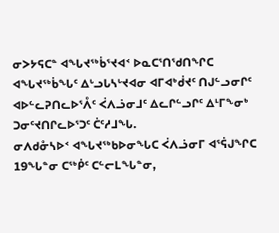ᓂᐳᔭᕋᑕᓐ ᐊᖓᔪᖅᑳᕐᔪᐊᑉ ᐅᓇᑕᕐᑎᖁᑎᖏᑕ ᐊᖓᔪᖅᑳᖓᑦ ᐃᒡᓗᒐᓴᒡᔪᐊᓂ ᐊᒥᐊᒃᑰᔪᑦ ᑎᒍᓪᓗᓂᒋᑦ ᐊᐅᓪᓚᕈᑎᓚᐅᕐᐰᑦ ᐹᐱᓘᓂᒧᑦ ᐃᓚᒋᓪᓗᒋᑦ ᐃᒻᒥᖕᓂᒃ ᑐᓂᑦᔪᑎᒋᓚᐅᕐᑐᑦ ᑖᑦᓱᒧᖓ.
ᓂᐱᑯᓁᓴᐅᑉ ᐊᖓᔪᖅᑲᐅᓂᖓᑕ ᐹᐱᓘᓂᒥ ᐊᕐᕌᒍᖏᑕ 19ᖓᓐᓂ ᑕᖅᑮᑦ ᑕᓪᓕᒪᖓᓐᓂ,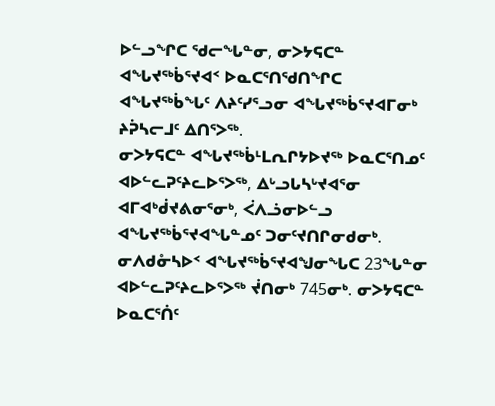ᐅᓪᓗᖏᑕ ᖁᓕᖓᓐᓂ, ᓂᐳᔭᕋᑕᓐ ᐊᖓᔪᖅᑳᕐᔪᐊᑉ ᐅᓇᑕᕐᑎᖁᑎᖏᑕ ᐊᖓᔪᖅᑳᖓᑦ ᐱᔨᑦᓯᕐᓗᓂ ᐊᖓᔪᖅᑳᕐᔪᐊᒥᓂᒃ ᔨᕉᓴᓕᒧᑦ ᐃᑎᕐᐳᖅ.
ᓂᐳᔭᕋᑕᓐ ᐊᖓᔪᖅᑳᒻᒪᕆᒋᔭᐅᔪᖅ ᐅᓇᑕᕐᑎᓄᑦ ᐊᐅᓪᓚᕈᑦᔨᓚᐅᕐᐳᖅ, ᐃᒡᓗᒐᓴᒡᔪᐊᕐᓂ ᐊᒥᐊᒃᑰᔪᕕᓂᕐᓂᒃ, ᐹᐱᓘᓂᐅᓪᓗ ᐊᖓᔪᖅᑳᕐᔪᐊᖓᓐᓄᑦ ᑐᓂᑦᔪᑎᒋᓂᑯᓂᒃ.
ᓂᐱᑯᓁᓴᐅᑉ ᐊᖓᔪᖅᑳᕐᔪᐊᖑᓂᖓᑕ 23ᖓᓐᓂ ᐊᐅᓪᓚᕈᑦᔨᓚᐅᕐᐳᖅ ᔫᑎᓂᒃ 745ᓂᒃ. ᓂᐳᔭᕋᑕᓐ ᐅᓇᑕᕐᑏᑦ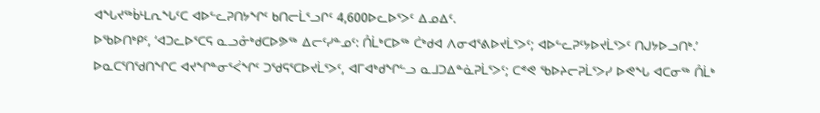ᐊᖓᔪᖅᑳᒻᒪᕆᖓᑦᑕ ᐊᐅᓪᓚᕈᑎᔭᖏᑦ ᑲᑎᓕᒫᕐᓗᒋᑦ 4,600ᐅᓚᐅᕐᐳᑦ ᐃᓄᐃᑦ.
ᐅᖃᐅᑎᒃᑭᑦ, ‘ᐊᑐᓚᐅᕐᑕᕋ ᓇᓗᓁᒃᑯᑕᐅᕗᖅ ᐃᓕᑦᓯᓐᓄᑦ: ᑍᒫᒃᑕᐅᖅ ᑖᒃᑯᐊ ᐱᓂᐊᕐᕕᐅᔪᒫᕐᐳᑦ; ᐊᐅᓪᓚᕈᑦᔭᐅᔪᒫᕐᐳᑦ ᑎᒍᔭᐅᓗᑎᒃ.’
ᐅᓇᑕᕐᑎᖁᑎᖏᑕ ᐊᔪᖏᓐᓂᕐᐹᖏᑦ ᑐᖁᕋᕐᑕᐅᔪᒫᕐᐳᑦ, ᐊᒥᐊᒃᑯᖏᓪᓗ ᓇᒧᑐᐃᓐᓈᕈᒫᕐᐳᑦ; ᑕᕝᕙ ᖃᐅᔨᓕᕈᒫᕐᐳᓯ ᐅᕙᖓ ᐊᑕᓂᖅ ᑍᒫᒃ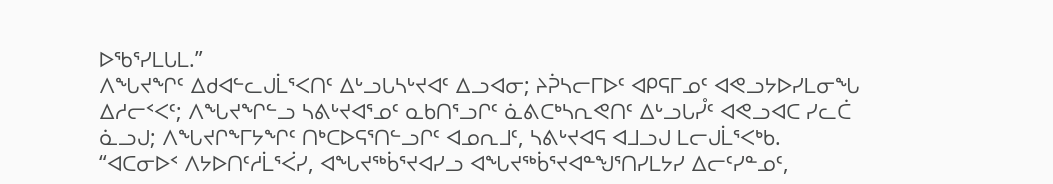ᐅᖃᕐᓯᒪᒐᒪ.”
ᐱᖓᔪᖏᑦ ᐃᑯᐊᓪᓚᒍᒫᕐᐸᑎᑦ ᐃᒡᓗᒐᓴᒡᔪᐊᑦ ᐃᓗᐊᓂ; ᔨᕉᓴᓕᒥᐅᑦ ᐊᑭᕋᒥᓄᑦ ᐊᕙᓗᔭᐅᓯᒪᓂᖓ ᐃᓱᓕᑉᐸᑦ; ᐱᖓᔪᖏᓪᓗ ᓴᕕᒡᔪᐊᕐᓄᑦ ᓇᑲᑎᕐᓗᒋᑦ ᓈᕕᑕᒃᓴᕆᕙᑎᑦ ᐃᒡᓗᒐᓮᑦ ᐊᕙᓗᐊᑕ ᓯᓚᑖ ᓈᓗᒍ; ᐱᖓᔪᒋᖕᒥᔭᖏᑦ ᑎᒃᑕᐅᕋᕐᑎᓪᓗᒋᑦ ᐊᓄᕆᒧᑦ, ᓴᕕᒡᔪᐊᕋ ᐊᒧᓗᒍ ᒪᓕᒍᒫᕐᐸᒃᑲ.
“ᐊᑕᓂᐅᑉ ᐱᔭᐅᑎᑦᓱᒫᕐᐹᓯ, ᐊᖓᔪᖅᑳᕐᔪᐊᓯᓗ ᐊᖓᔪᖅᑳᕐᔪᐊᓐᖑᕐᑎᓯᒪᔭᓯ ᐃᓕᑦᓯᓐᓄᑦ,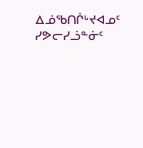ᐃᓅᖃᑎᒌᒡᔪᐊᓄᑦ ᓯᕗᓕᓯᓘᓐᓃᑦ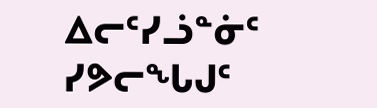ᐃᓕᑦᓯᓘᓐᓃᑦ ᓯᕗᓕᖓᒍᑦ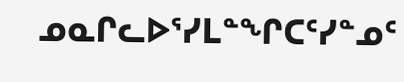ᓄᓇᒋᓚᐅᕐᓯᒪᓐᖏᑕᑦᓯᓐᓄᑦ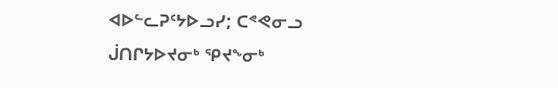ᐊᐅᓪᓚᕈᑦᔭᐅᓗᓯ; ᑕᕝᕙᓂᓗ ᒎᑎᒋᔭᐅᔪᓂᒃ ᕿᔪᖕᓂᒃ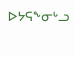ᐅᔭᕋᖕᓂᒡᓗ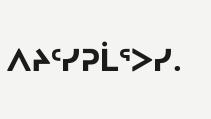ᐱᔨᑦᓯᕈᒫᕐᐳᓯ.